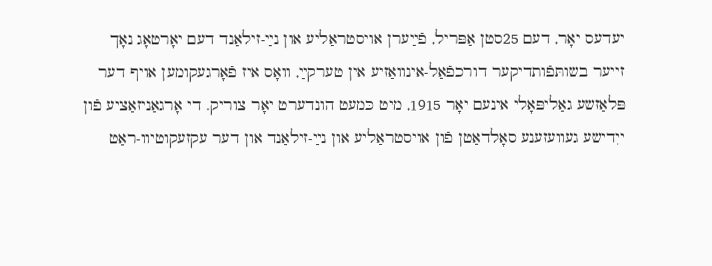יעדעס יאָר, דעם 25סטן אַפּריל, פֿײַערן אויסטראַליע און נײַ-זילאַנד דעם יאָרטאָג נאָך זייער בשותּפֿותדיקער דורכפֿאַל-אינוואַזיע אין טערקײַ, וואָס איז פֿאָרגעקומען אויף דער פּלאַזשע גאַליפּאָלי אינעם יאָר 1915, מיט כּמעט הונדערט יאָר צוריק. די אָרגאַניזאַציע פֿון ייִדישע געוועזענע סאָלדאַטן פֿון אויסטראַליע און נײַ-זילאַנד און דער עקזעקוטיוו-ראַט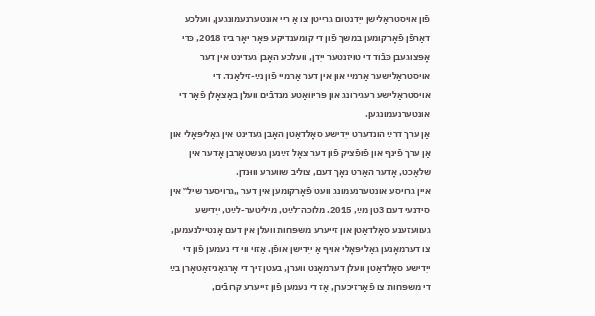פֿון אויסטראַלישן ייִדנטום גרייטן צו אַ ריי אונטערנעמונגען, וועלכע דאַרפֿן פֿאָרקומען במשך פֿון די קומענדיקע פּאָר יאָר ביז 2018, כּדי אָפּצוגעבן כּבֿוד די טויזנטער ייִדן, וועלכע האָבן געדינט אין דער אויסטראַלישער אַרמיי און אין דער אַרמיי פֿון נײַ-זילאַנד. די אויסטראַלישע רעגירונג און פּריוואַטע מנדבֿים וועלן באַצאָלן פֿאַר די אונטערנעמונגען.
אַן ערך דרײַ הונדערט ייִדישע סאָלדאַטן האָבן געדינט אין גאַליפּאָלי און אַן ערך פֿינף און פֿופֿציק פֿון דער צאָל זײַנען געשטאָרבן אָדער אין שלאַכט, אָדער האַרט נאָך דעם, צוליב שווערע וווּנדן.
איין גרויסע אונטערנעמונג וועט פֿאָרקומען אין דער „גרויסער שיל‟ אין סידנעי דעם 3טן מײַ, 2015. מלוכה־לײַט, מיליטער-לײַט, ייִדישע געוועזענע סאָלדאַטן און זייערע משפּחות וועלן אין דעם אָנטיילנעמען, צו דערמאָנען גאַליפּאָלי אויף אַ ייִדישן אופֿן. אַזוי ווי די נעמען פֿון די ייִדישע סאָלדאַטן וועלן דערמאָנט ווערן, בעטן זיך די אָרגאַניזאַטאָרן בײַ די משפּחות צו פֿאַרזיכערן, אַז די נעמען פֿון זייערע קרובֿים,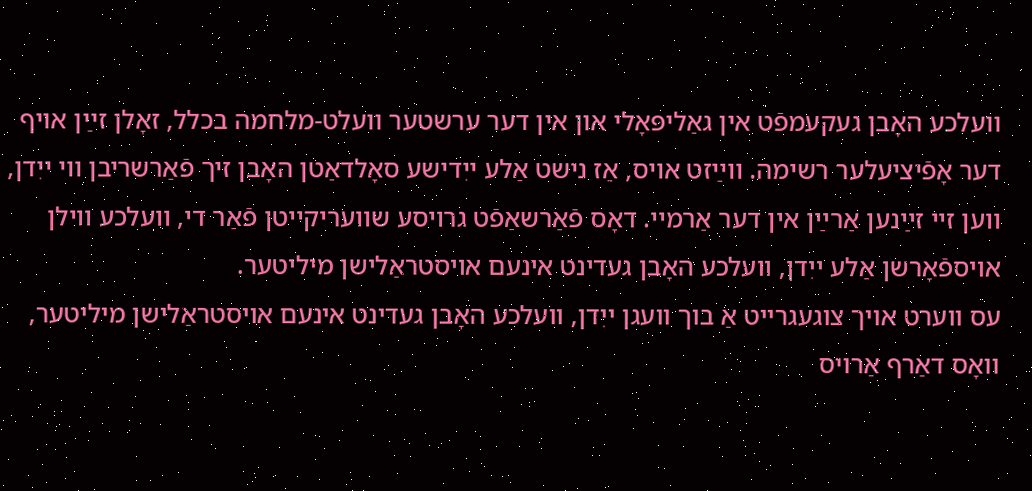וועלכע האָבן געקעמפֿט אין גאַליפּאָלי און אין דער ערשטער וועלט-מלחמה בכלל, זאָלן זײַן אויף דער אָפֿיציעלער רשימה. ווײַזט אויס, אַז נישט אַלע ייִדישע סאָלדאַטן האָבן זיך פֿאַרשריבן ווי ייִדן, ווען זיי זײַנען אַרײַן אין דער אַרמיי. דאָס פֿאַרשאַפֿט גרויסע שוועריקייטן פֿאַר די, וועלכע ווילן אויספֿאָרשן אַלע ייִדן, וועלכע האָבן געדינט אינעם אויסטראַלישן מיליטער.
עס ווערט אויך צוגעגרייט אַ בוך וועגן ייִדן, וועלכע האָבן געדינט אינעם אויסטראַלישן מיליטער, וואָס דאַרף אַרויס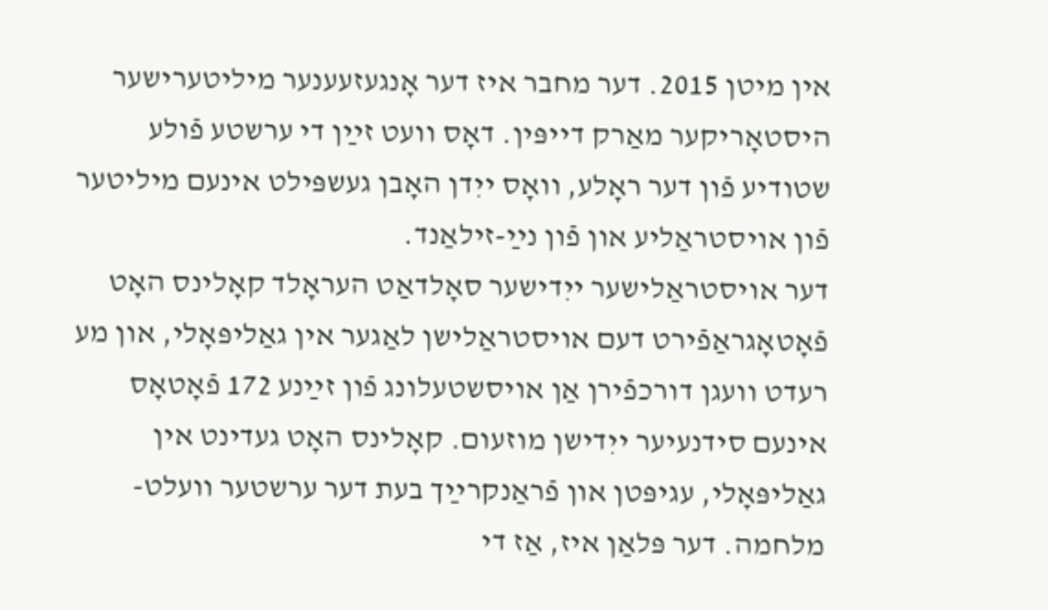אין מיטן 2015. דער מחבר איז דער אָנגעזעענער מיליטערישער היסטאָריקער מאַרק דייפּין. דאָס וועט זײַן די ערשטע פֿולע שטודיע פֿון דער ראָלע, וואָס ייִדן האָבן געשפּילט אינעם מיליטער פֿון אויסטראַליע און פֿון נײַ-זילאַנד.
דער אויסטראַלישער ייִדישער סאָלדאַט העראָלד קאָלינס האָט פֿאָטאָגראַפֿירט דעם אויסטראַלישן לאַגער אין גאַליפּאָלי, און מע רעדט וועגן דורכפֿירן אַן אויסשטעלונג פֿון זײַנע 172 פֿאָטאָס אינעם סידנעיער ייִדישן מוזעום. קאָלינס האָט געדינט אין גאַליפּאָלי, עגיפּטן און פֿראַנקרײַך בעת דער ערשטער וועלט-מלחמה. דער פּלאַן איז, אַז די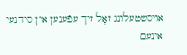אויסשטעלונג זאָל זיך עפֿענען אין סידנעי אינעם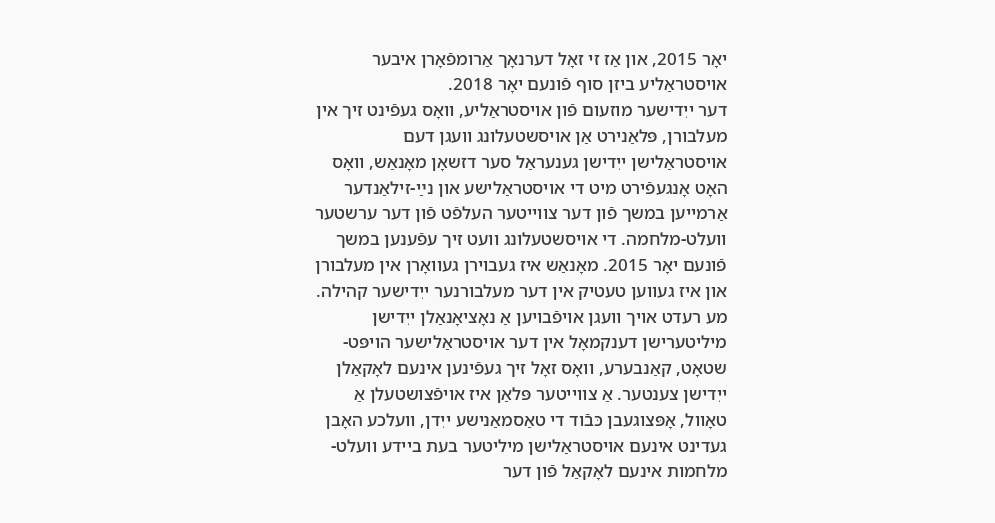יאָר 2015, און אַז זי זאָל דערנאָך אַרומפֿאָרן איבער אויסטראַליע ביזן סוף פֿונעם יאָר 2018.
דער ייִדישער מוזעום פֿון אויסטראַליע, וואָס געפֿינט זיך אין מעלבורן, פּלאַנירט אַן אויסשטעלונג וועגן דעם אויסטראַלישן ייִדישן גענעראַל סער דזשאָן מאָנאַש, וואָס האָט אָנגעפֿירט מיט די אויסטראַלישע און נײַ-זילאַנדער אַרמייען במשך פֿון דער צווייטער העלפֿט פֿון דער ערשטער וועלט-מלחמה. די אויסשטעלונג וועט זיך עפֿענען במשך פֿונעם יאָר 2015. מאָנאַש איז געבוירן געוואָרן אין מעלבורן און איז געווען טעטיק אין דער מעלבורנער ייִדישער קהילה.
מע רעדט אויך וועגן אויפֿבויען אַ נאָציאָנאַלן ייִדישן מיליטערישן דענקמאָל אין דער אויסטראַלישער הויפּט-שטאָט, קאַנבערע, וואָס זאָל זיך געפֿינען אינעם לאָקאַלן ייִדישן צענטער. אַ צווייטער פּלאַן איז אויפֿצושטעלן אַ טאָוול, אָפּצוגעבן כּבֿוד די טאַסמאַנישע ייִדן, וועלכע האָבן געדינט אינעם אויסטראַלישן מיליטער בעת ביידע וועלט-מלחמות אינעם לאָקאַל פֿון דער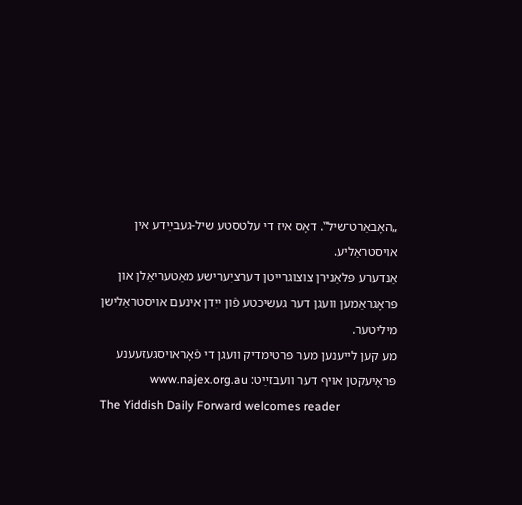„האָבאַרט־שיל‟. דאָס איז די עלטסטע שיל-געבײַדע אין אויסטראַליע.
אַנדערע פּלאַנירן צוצוגרייטן דערציִערישע מאַטעריאַלן און פּראָגראַמען וועגן דער געשיכטע פֿון ייִדן אינעם אויסטראַלישן מיליטער.
מע קען לייענען מער פּרטימדיק וועגן די פֿאָראויסגעזעענע פּראָיעקטן אויף דער וועבזײַט: www.najex.org.au
The Yiddish Daily Forward welcomes reader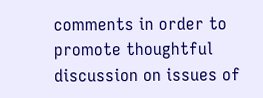comments in order to promote thoughtful discussion on issues of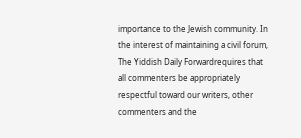importance to the Jewish community. In the interest of maintaining a civil forum, The Yiddish Daily Forwardrequires that all commenters be appropriately respectful toward our writers, other commenters and the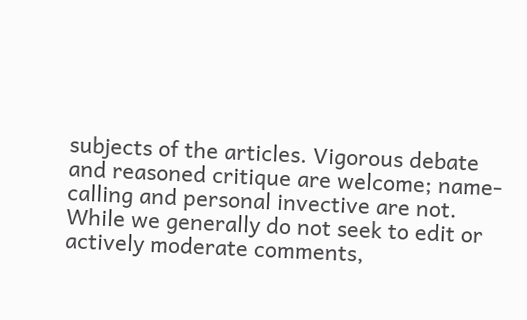subjects of the articles. Vigorous debate and reasoned critique are welcome; name-calling and personal invective are not. While we generally do not seek to edit or actively moderate comments,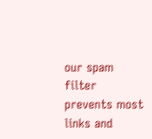our spam filter prevents most links and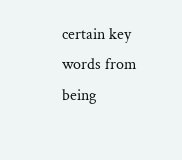certain key words from being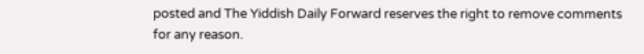posted and The Yiddish Daily Forward reserves the right to remove comments for any reason.